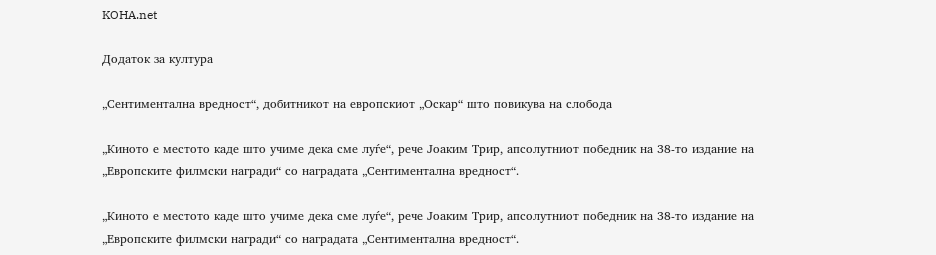KOHA.net

Додаток за култура

„Сентиментална вредност“, добитникот на европскиот „Оскар“ што повикува на слобода

„Киното е местото каде што учиме дека сме луѓе“, рече Јоаким Трир, апсолутниот победник на 38-то издание на „Европските филмски награди“ со наградата „Сентиментална вредност“.

„Киното е местото каде што учиме дека сме луѓе“, рече Јоаким Трир, апсолутниот победник на 38-то издание на „Европските филмски награди“ со наградата „Сентиментална вредност“.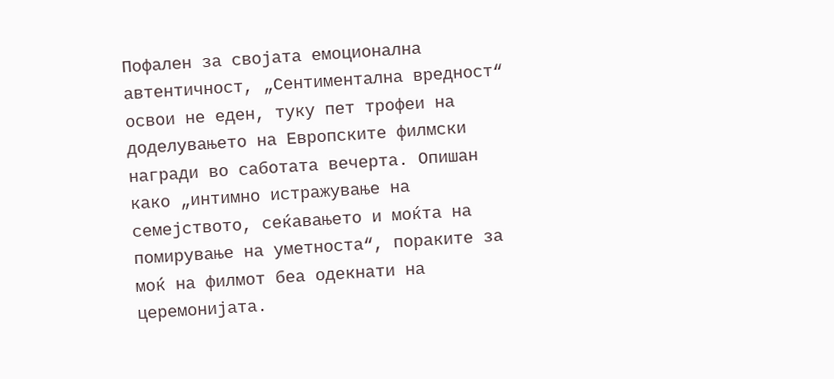Пофален за својата емоционална автентичност, „Сентиментална вредност“ освои не еден, туку пет трофеи на доделувањето на Европските филмски награди во саботата вечерта. Опишан како „интимно истражување на семејството, сеќавањето и моќта на помирување на уметноста“, пораките за моќ на филмот беа одекнати на церемонијата.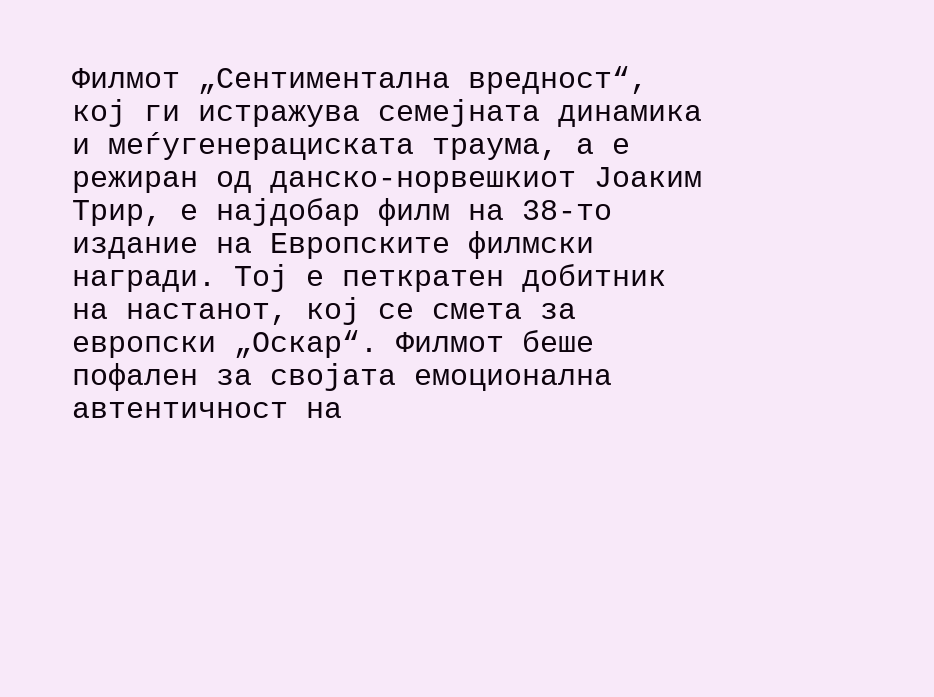Филмот „Сентиментална вредност“, кој ги истражува семејната динамика и меѓугенерациската траума, а е режиран од данско-норвешкиот Јоаким Трир, е најдобар филм на 38-то издание на Европските филмски награди. Тој е петкратен добитник на настанот, кој се смета за европски „Оскар“. Филмот беше пофален за својата емоционална автентичност на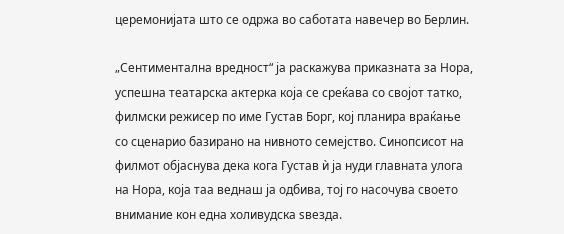церемонијата што се одржа во саботата навечер во Берлин.

„Сентиментална вредност“ ја раскажува приказната за Нора, успешна театарска актерка која се среќава со својот татко, филмски режисер по име Густав Борг, кој планира враќање со сценарио базирано на нивното семејство. Синопсисот на филмот објаснува дека кога Густав ѝ ја нуди главната улога на Нора, која таа веднаш ја одбива, тој го насочува своето внимание кон една холивудска ѕвезда.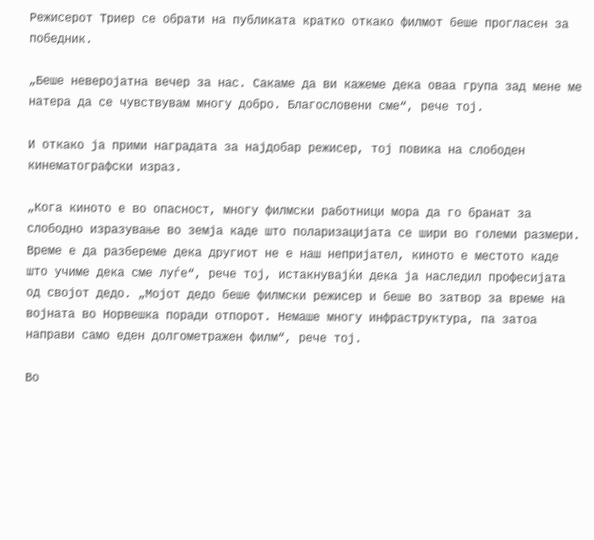Режисерот Триер се обрати на публиката кратко откако филмот беше прогласен за победник.

„Беше неверојатна вечер за нас. Сакаме да ви кажеме дека оваа група зад мене ме натера да се чувствувам многу добро. Благословени сме“, рече тој.

И откако ја прими наградата за најдобар режисер, тој повика на слободен кинематографски израз.

„Кога киното е во опасност, многу филмски работници мора да го бранат за слободно изразување во земја каде што поларизацијата се шири во големи размери. Време е да разбереме дека другиот не е наш непријател, киното е местото каде што учиме дека сме луѓе“, рече тој, истакнувајќи дека ја наследил професијата од својот дедо. „Мојот дедо беше филмски режисер и беше во затвор за време на војната во Норвешка поради отпорот. Немаше многу инфраструктура, па затоа направи само еден долгометражен филм“, рече тој.

Во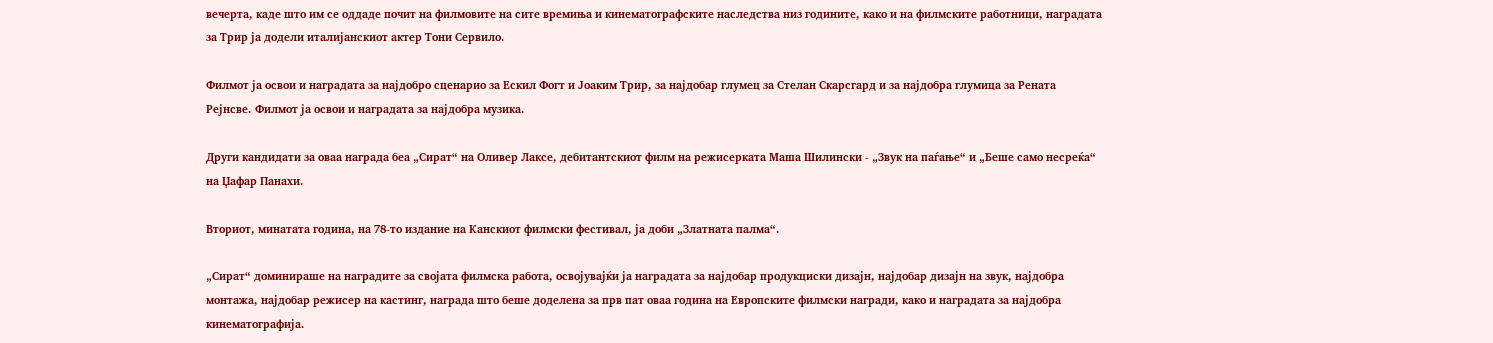вечерта, каде што им се оддаде почит на филмовите на сите времиња и кинематографските наследства низ годините, како и на филмските работници, наградата за Трир ја додели италијанскиот актер Тони Сервило.

Филмот ја освои и наградата за најдобро сценарио за Ескил Фогт и Јоаким Трир, за најдобар глумец за Стелан Скарсгард и за најдобра глумица за Рената Рејнсве. Филмот ја освои и наградата за најдобра музика.

Други кандидати за оваа награда беа „Сират“ на Оливер Лаксе, дебитантскиот филм на режисерката Маша Шилински - „Звук на паѓање“ и „Беше само несреќа“ на Џафар Панахи.

Вториот, минатата година, на 78-то издание на Канскиот филмски фестивал, ја доби „Златната палма“.

„Сират“ доминираше на наградите за својата филмска работа, освојувајќи ја наградата за најдобар продукциски дизајн, најдобар дизајн на звук, најдобра монтажа, најдобар режисер на кастинг, награда што беше доделена за прв пат оваа година на Европските филмски награди, како и наградата за најдобра кинематографија.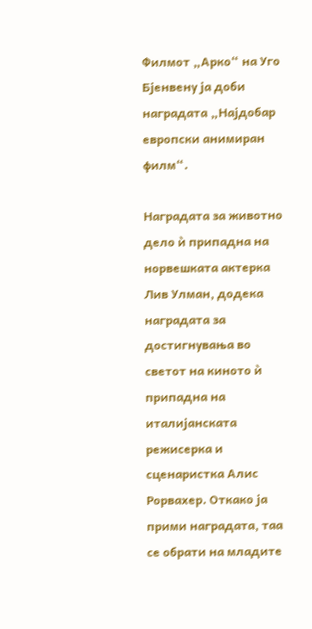Филмот „Арко“ на Уго Бјенвену ја доби наградата „Најдобар европски анимиран филм“.

Наградата за животно дело ѝ припадна на норвешката актерка Лив Улман, додека наградата за достигнувања во светот на киното ѝ припадна на италијанската режисерка и сценаристка Алис Рорвахер. Откако ја прими наградата, таа се обрати на младите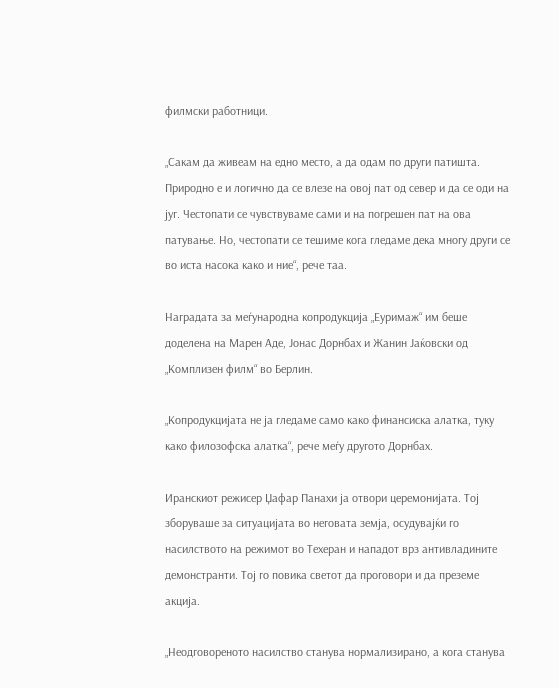филмски работници.

„Сакам да живеам на едно место, а да одам по други патишта. Природно е и логично да се влезе на овој пат од север и да се оди на југ. Честопати се чувствуваме сами и на погрешен пат на ова патување. Но, честопати се тешиме кога гледаме дека многу други се во иста насока како и ние“, рече таа.

Наградата за меѓународна копродукција „Еуримаж“ им беше доделена на Марен Аде, Јонас Дорнбах и Жанин Јаќовски од „Комплизен филм“ во Берлин.

„Копродукцијата не ја гледаме само како финансиска алатка, туку како филозофска алатка“, рече меѓу другото Дорнбах.

Иранскиот режисер Џафар Панахи ја отвори церемонијата. Тој зборуваше за ситуацијата во неговата земја, осудувајќи го насилството на режимот во Техеран и нападот врз антивладините демонстранти. Тој го повика светот да проговори и да преземе акција.

„Неодговореното насилство станува нормализирано, а кога станува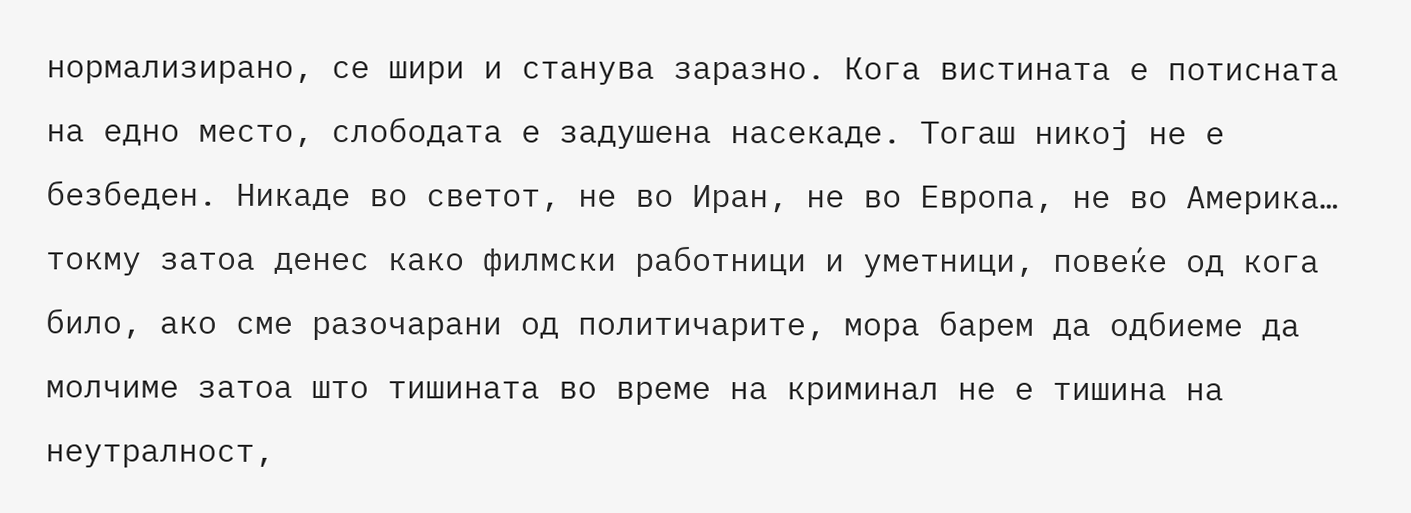нормализирано, се шири и станува заразно. Кога вистината е потисната на едно место, слободата е задушена насекаде. Тогаш никој не е безбеден. Никаде во светот, не во Иран, не во Европа, не во Америка… токму затоа денес како филмски работници и уметници, повеќе од кога било, ако сме разочарани од политичарите, мора барем да одбиеме да молчиме затоа што тишината во време на криминал не е тишина на неутралност,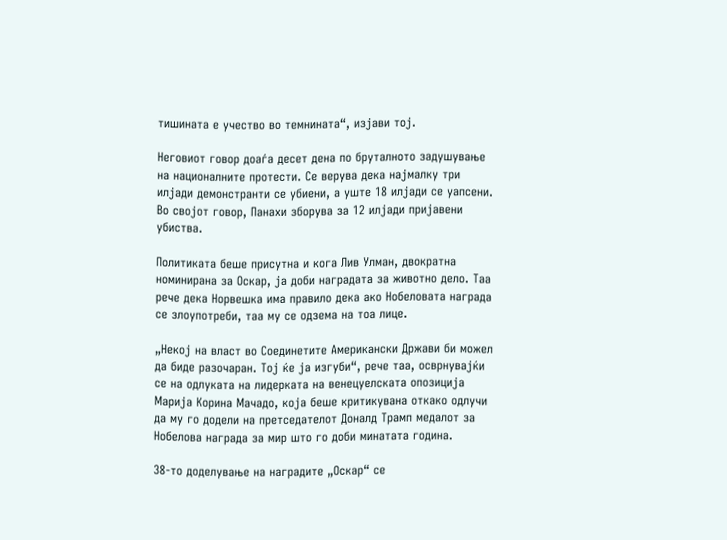тишината е учество во темнината“, изјави тој.

Неговиот говор доаѓа десет дена по бруталното задушување на националните протести. Се верува дека најмалку три илјади демонстранти се убиени, а уште 18 илјади се уапсени. Во својот говор, Панахи зборува за 12 илјади пријавени убиства.

Политиката беше присутна и кога Лив Улман, двократна номинирана за Оскар, ја доби наградата за животно дело. Таа рече дека Норвешка има правило дека ако Нобеловата награда се злоупотреби, таа му се одзема на тоа лице.

„Некој на власт во Соединетите Американски Држави би можел да биде разочаран. Тој ќе ја изгуби“, рече таа, осврнувајќи се на одлуката на лидерката на венецуелската опозиција Марија Корина Мачадо, која беше критикувана откако одлучи да му го додели на претседателот Доналд Трамп медалот за Нобелова награда за мир што го доби минатата година.

38-то доделување на наградите „Оскар“ се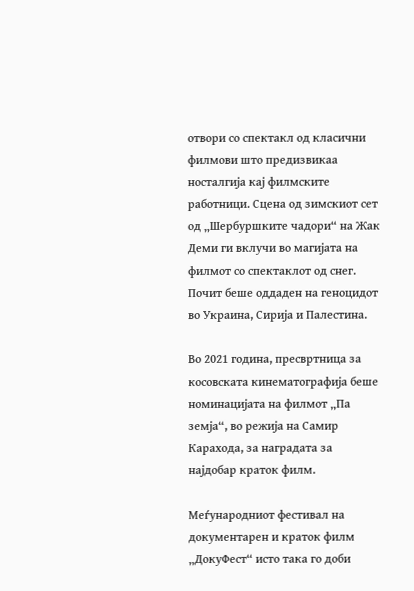отвори со спектакл од класични филмови што предизвикаа носталгија кај филмските работници. Сцена од зимскиот сет од „Шербуршките чадори“ на Жак Деми ги вклучи во магијата на филмот со спектаклот од снег. Почит беше оддаден на геноцидот во Украина, Сирија и Палестина.

Во 2021 година, пресвртница за косовската кинематографија беше номинацијата на филмот „Па земја“, во режија на Самир Карахода, за наградата за најдобар краток филм.

Меѓународниот фестивал на документарен и краток филм „ДокуФест“ исто така го доби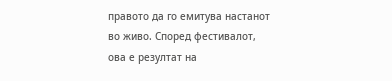правото да го емитува настанот во живо. Според фестивалот, ова е резултат на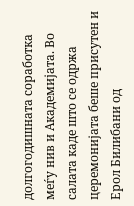долгогодишната соработка меѓу нив и Академијата. Во салата каде што се одржа церемонијата беше присутен и Ерол Билибани од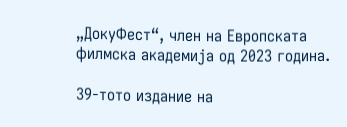„ДокуФест“, член на Европската филмска академија од 2023 година.

39-тото издание на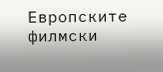Европските филмски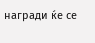награди ќе се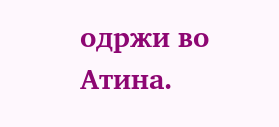одржи во Атина.